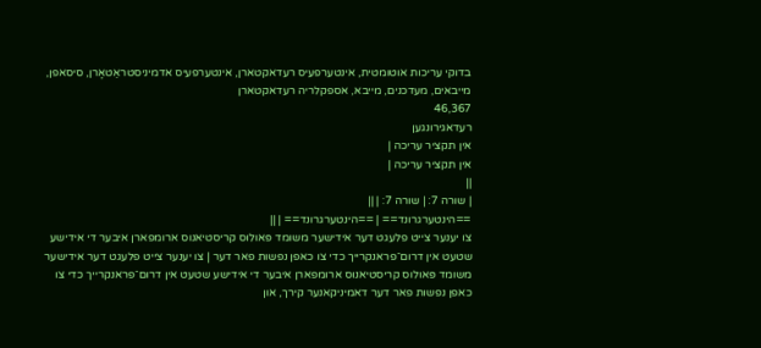בדוקי עריכות אוטומטית, אינטערפעיס רעדאקטארן, אינטערפעיס אדמיניסטראַטאָרן, סיסאפן, מייבאים, מעדכנים, מייבא, אספקלריה רעדאקטארן
46,367
רעדאגירונגען
אין תקציר עריכה |
אין תקציר עריכה |
||
| שורה 7: | שורה 7: | ||
==הינטערגרונד== | ==הינטערגרונד== | ||
צו יענער צייט פלעגט דער אידישער משומד פּאולוס קריסטיאנוס ארומפארן איבער די אידישע שטעט אין דרום־פראנקרייך כדי צו כאפן נפשות פאר דער | צו יענער צייט פלעגט דער אידישער משומד פּאולוס קריסטיאנוס ארומפארן איבער די אידישע שטעט אין דרום־פראנקרייך כדי צו כאפן נפשות פאר דער דאמיניקאנער קירך, און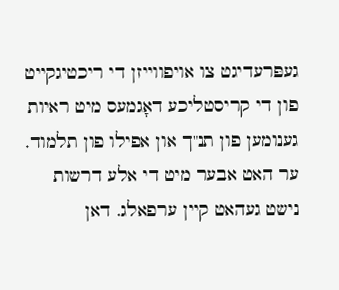געפּרעדיגט צו אויפווייזן די ריכטיגקייט פון די קריסטליכע דאָגמעס מיט ראיות גענומען פון תנ"ך און אפילו פון תלמוד. ער האט אבער מיט די אלע דרשות נישט געהאט קיין ערפאלג. דאן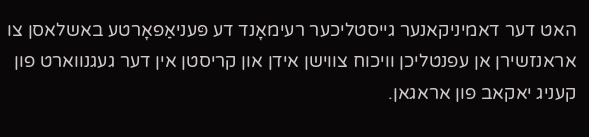האט דער דאמיניקאנער גייסטליכער רעימאָנד דע פּעניאַפאָרטע באשלאסן צו אראנזשירן אן עפנטליכן וויכוח צווישן אידן און קריסטן אין דער געגנווארט פון קעניג יאקאב פון אראגאן.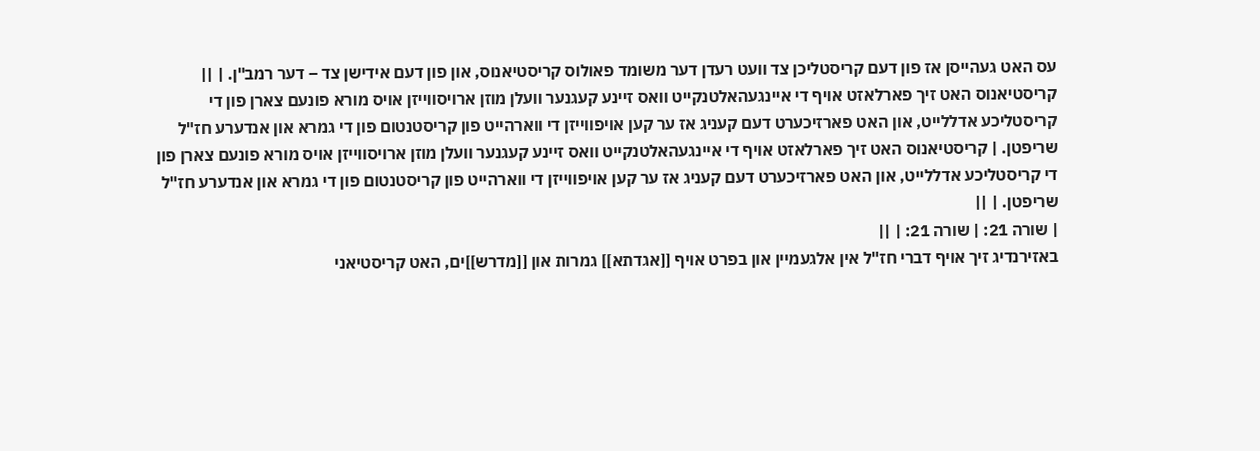עס האט געהייסן אז פון דעם קריסטליכן צד וועט רעדן דער משומד פאולוס קריסטיאנוס, און פון דעם אידישן צד – דער רמב"ן. | ||
קריסטיאנוס האט זיך פארלאזט אויף די איינגעהאלטנקייט וואס זיינע קעגנער וועלן מוזן ארויסווייזן אויס מורא פונעם צארן פון די קריסטליכע אדללייט, און האט פארזיכערט דעם קעניג אז ער קען אויפווייזן די ווארהייט פון קריסטנטום פון די גמרא און אנדערע חז"ל שריפטן. | קריסטיאנוס האט זיך פארלאזט אויף די איינגעהאלטנקייט וואס זיינע קעגנער וועלן מוזן ארויסווייזן אויס מורא פונעם צארן פון די קריסטליכע אדללייט, און האט פארזיכערט דעם קעניג אז ער קען אויפווייזן די ווארהייט פון קריסטנטום פון די גמרא און אנדערע חז"ל שריפטן. | ||
| שורה 21: | שורה 21: | ||
באזירנדיג זיך אויף דברי חז"ל אין אלגעמיין און בפרט אויף [[אגדתא]] גמרות און [[מדרש]]ים, האט קריסטיאני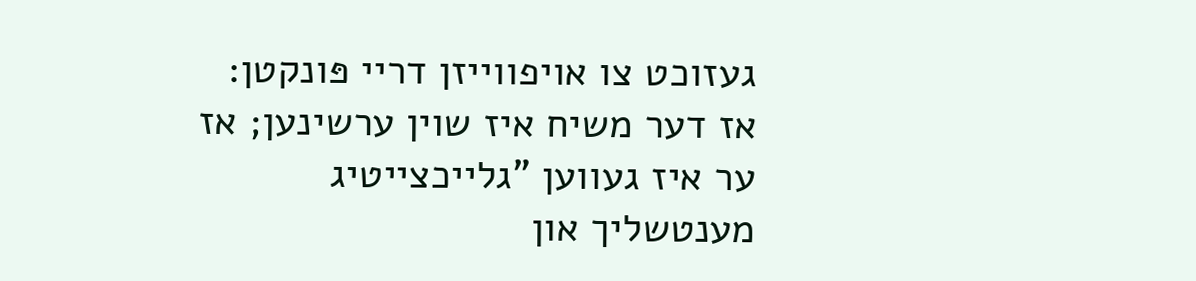געזוכט צו אויפווייזן דריי פּונקטן: אז דער משיח איז שוין ערשינען; אז ער איז געווען "גלייכצייטיג מענטשליך און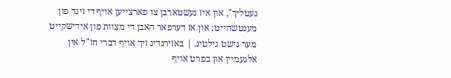געטליך", און איז געשטארבן צו פארצייען אויף די זינד פון מענטשהייט; און אז דערפאר האבן די מצוות פון אידישקייט מער נישט גילטיג. | באזירנדיג זיך אויף דברי חז"ל אין אלגעמיין און בפרט אויף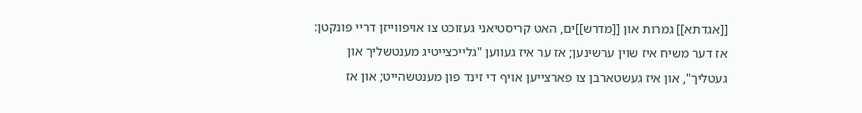[[אגדתא]] גמרות און [[מדרש]]ים, האט קריסטיאני געזוכט צו אויפווייזן דריי פּונקטן: אז דער משיח איז שוין ערשינען; אז ער איז געווען "גלייכצייטיג מענטשליך און געטליך", און איז געשטארבן צו פארצייען אויף די זינד פון מענטשהייט; און אז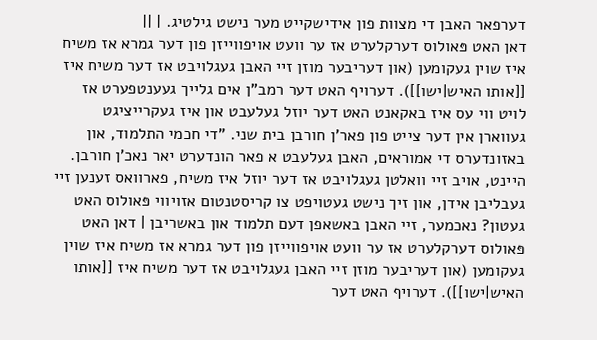דערפאר האבן די מצוות פון אידישקייט מער נישט גילטיג. | ||
דאן האט פּאולוס דערקלערט אז ער וועט אויפווייזן פון דער גמרא אז משיח איז שוין געקומען (און דעריבער מוזן זיי האבן געגלויבט אז דער משיח איז [[אותו האיש|ישו]]). דערויף האט דער רמב"ן אים גלייך געענטפערט אז לויט ווי עס איז באקאנט האט דער יוזל געלעבט און איז געקרייציגט געווארן אין דער צייט פון פאר'ן חורבן בית שני. "די חכמי התלמוד, און באזונדערס די אמוראים, האבן געלעבט א פאר הונדערט יאר נאכ'ן חורבן. היינט, אויב זיי וואלטן געגלויבט אז דער יוזל איז משיח, פארוואס זענען זיי געבליבן אידן, און זיך נישט געטויפט צו קריסטנטום אזויווי פּאולוס האט געטון? נאכמער, זיי האבן באשאפן דעם תלמוד און באשריבן | דאן האט פּאולוס דערקלערט אז ער וועט אויפווייזן פון דער גמרא אז משיח איז שוין געקומען (און דעריבער מוזן זיי האבן געגלויבט אז דער משיח איז [[אותו האיש|ישו]]). דערויף האט דער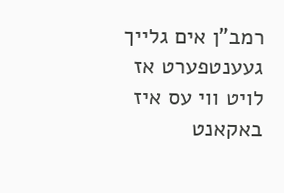רמב"ן אים גלייך געענטפערט אז לויט ווי עס איז באקאנט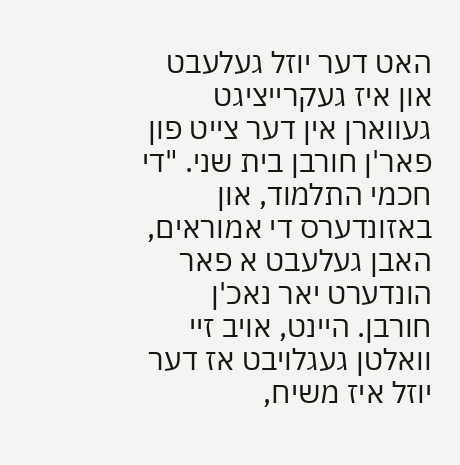האט דער יוזל געלעבט און איז געקרייציגט געווארן אין דער צייט פון פאר'ן חורבן בית שני. "די חכמי התלמוד, און באזונדערס די אמוראים, האבן געלעבט א פאר הונדערט יאר נאכ'ן חורבן. היינט, אויב זיי וואלטן געגלויבט אז דער יוזל איז משיח,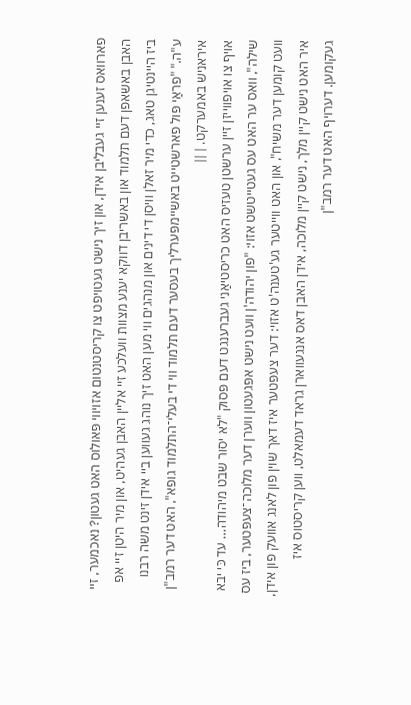פארוואס זענען זיי געבליבן אידן, און זיך נישט געטויפט צו קריסטנטום אזויווי פּאולוס האט געטון? נאכמער, זיי האבן באשאפן דעם תלמוד און באשריבן דווקא יענע מצוות וועלכע זיי אליין האבן געהיט, און מיר היטן זיי אפ ביז היינטיגן טאג, כדי מיר זאלן וויסן די דינים און מנהגים ווי מען האט זיך נוהג געווען ביי אידן זינט משה רבנו ע"ה." "פראַי פּול פארשטייט באשיימפּערליך בעסער דעם תלמוד ווי די בעלי־התלמוד גופא", האט דער רמב"ן איראניש באמערקט. | ||
אויף צו אויפווייזן זיין ערשטן טעזיס האט כריסטיאַני געברענגט דעם פּסוק "לא יסור שבט מיהודה… עד כּי יבא שילה", וואס ער האט עס געטייטשט אזוי: "פון יהודה'ן וועט נישט אפּגעטון ווערן דער מלוכה־צעפּטער, ביז עס וועט קומען דער משיח", און האט ווייטער גע'טענה'ט אזוי: דער צעפּטער איז דאך שוין פון לאנג אוועק פון אידן, איר האט נישט קיין מלך, נישט קיין מלוכה, אידן האבן דאס אנגעווארן גראד דעמאלט, ווען קריסטוס איז געקומען. דערויף האט דער רמב"ן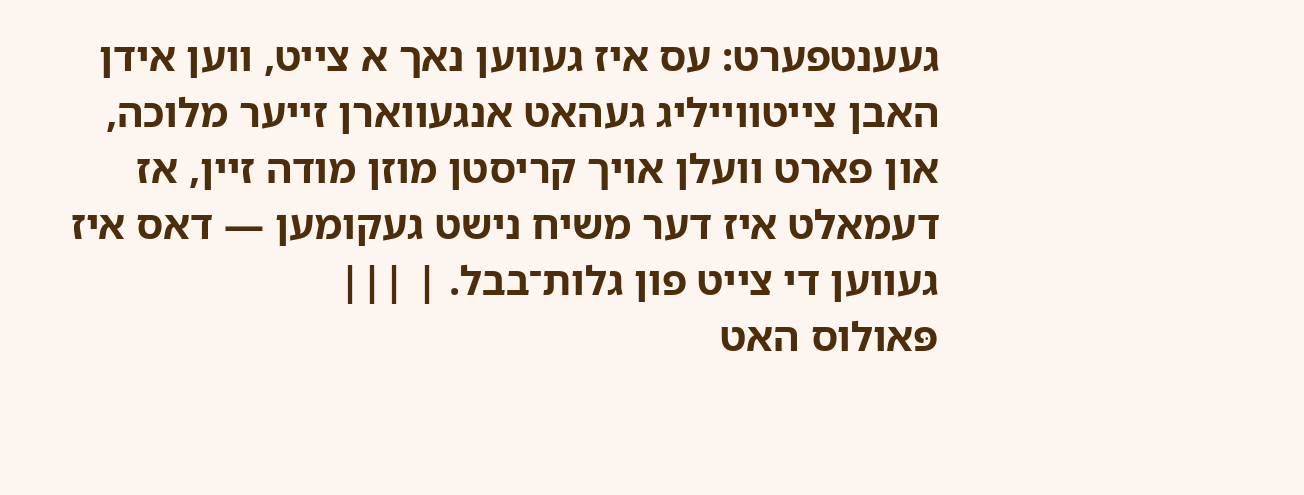געענטפערט: עס איז געווען נאך א צייט, ווען אידן האבן צייטווייליג געהאט אנגעווארן זייער מלוכה, און פארט וועלן אויך קריסטן מוזן מודה זיין, אז דעמאלט איז דער משיח נישט געקומען — דאס איז געווען די צייט פון גלות־בבל. | |||
פּאולוס האט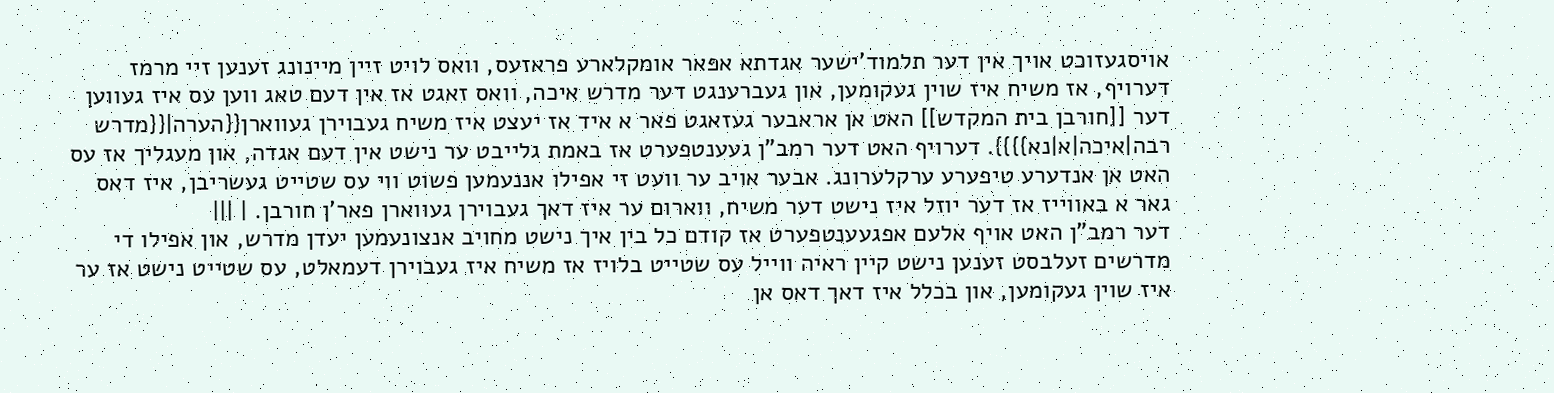אויסגעזוכט אויך אין דער תלמוד'ישער אגדתא אפּאר אומקלארע פראזעס, וואס לויט זיין מיינונג זענען זיי מרמז דערויף, אז משיח איז שוין געקומען, און געברענגט דער מדרש איכה, וואס זאגט אז אין דעם טאג ווען עס איז געווען דער [[חורבן בית המקדש]] האט אן אראבער געזאגט פאר א איד אז יעצט איז משיח געבוירן געווארן{{הערה|{{מדרש רבה|איכה|א|נא}}}}. דערויף האט דער רמב"ן געענטפערט אז באמת גלייבט ער נישט אין דעם אגדה, און מעגליך אז עס האט אן אנדערע טיפערע ערקלערונג. אבער אויב ער וועט זי אפילו אננעמען פשוט ווי עס שטייט געשריבן, איז דאס גאר א באווייז אז דער יוזל איז נישט דער משיח, ווארום ער איז דאך געבוירן געווארן פאר'ן חורבן. | |||
דער רמב"ן האט אויף אלעם אפגעענטפערט אז קודם כל בין איך נישט מחויב אנצונעמען יעדן מדרש, און אפילו די מדרשים זעלבסט זענען נישט קיין ראיה ווייל עס שטייט בלויז אז משיח איז געבוירן דעמאלט, עס שטייט נישט אז ער איז שוין געקומען, און בכלל איז דאך דאס אן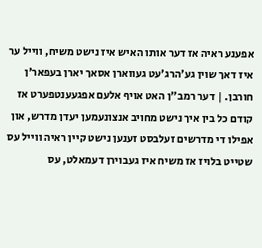אפענע ראיה אז דער אותו האיש איז נישט משיח, ווייל ער איז דאך שוין גע'הרג'עט געווארן אסאך יארן בעפאר'ן חורבן. | דער רמב"ן האט אויף אלעם אפגעענטפערט אז קודם כל בין איך נישט מחויב אנצונעמען יעדן מדרש, און אפילו די מדרשים זעלבסט זענען נישט קיין ראיה ווייל עס שטייט בלויז אז משיח איז געבוירן דעמאלט, עס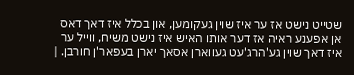שטייט נישט אז ער איז שוין געקומען, און בכלל איז דאך דאס אן אפענע ראיה אז דער אותו האיש איז נישט משיח, ווייל ער איז דאך שוין גע'הרג'עט געווארן אסאך יארן בעפאר'ן חורבן. |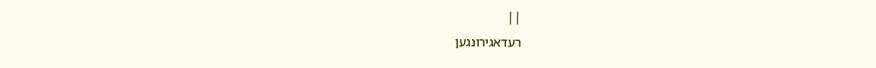||
רעדאגירונגען